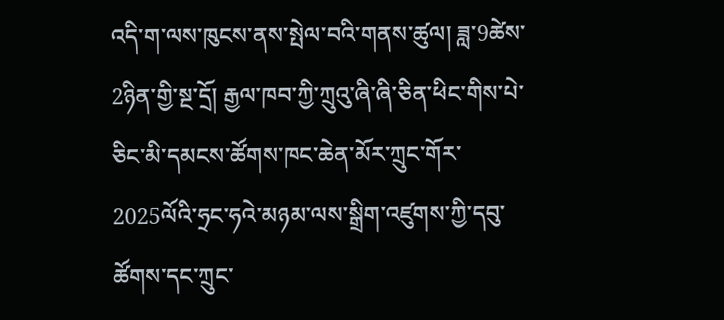འདི་ག་ལས་ཁུངས་ནས་སྤེལ་བའི་གནས་ཚུལ། ཟླ་9ཚེས་2ཉིན་གྱི་སྔ་དྲོ། རྒྱལ་ཁབ་ཀྱི་ཀྲུའུ་ཞི་ཞི་ཅིན་ཕིང་གིས་པེ་ཅིང་མི་དམངས་ཚོགས་ཁང་ཆེན་མོར་ཀྲུང་གོར་2025ལོའི་ཧྲང་ཧའེ་མཉམ་ལས་སྒྲིག་འཛུགས་ཀྱི་དབུ་ཚོགས་དང་ཀྲུང་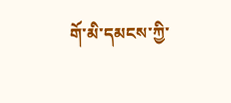གོ་མི་དམངས་ཀྱི་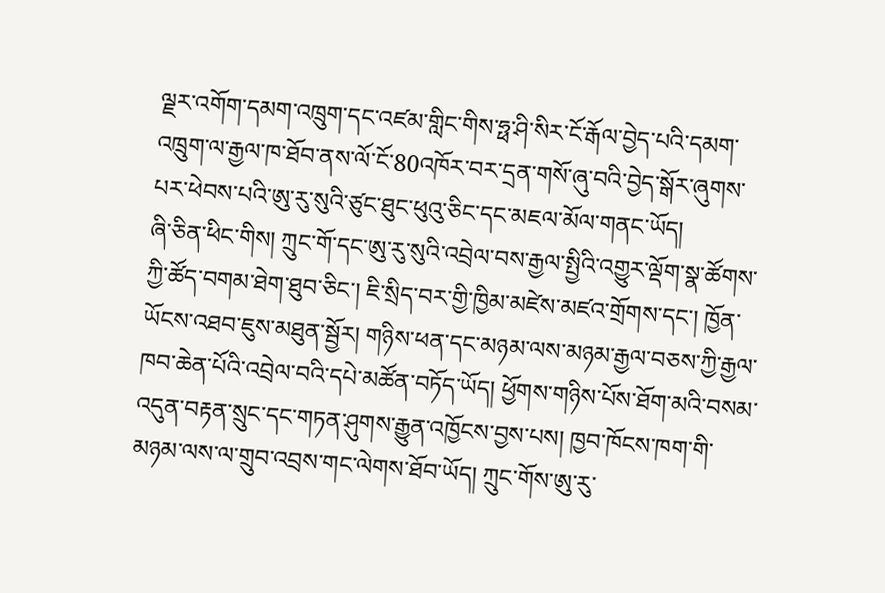ལྗར་འགོག་དམག་འཁྲུག་དང་འཛམ་གླིང་གིས་ཧྥ་ཤི་སིར་ངོ་རྒོལ་བྱེད་པའི་དམག་འཁྲུག་ལ་རྒྱལ་ཁ་ཐོབ་ནས་ལོ་ངོ་80འཁོར་བར་དྲན་གསོ་ཞུ་བའི་བྱེད་སྒོར་ཞུགས་པར་ཕེབས་པའི་ཨུ་རུ་སུའི་ཙུང་ཐུང་ཕུའུ་ཅིང་དང་མཇལ་མོལ་གནང་ཡོད།
ཞི་ཅིན་ཕིང་གིས། ཀྲུང་གོ་དང་ཨུ་རུ་སུའི་འབྲེལ་བས་རྒྱལ་སྤྱིའི་འགྱུར་ལྡོག་སྣ་ཚོགས་ཀྱི་ཚོད་བགམ་ཐེག་ཐུབ་ཅིང་། ཇི་སྲིད་བར་གྱི་ཁྱིམ་མཛེས་མཛའ་གྲོགས་དང་། ཁྱོན་ཡོངས་འཐབ་ཇུས་མཐུན་སྦྱོར། གཉིས་ཕན་དང་མཉམ་ལས་མཉམ་རྒྱལ་བཅས་ཀྱི་རྒྱལ་ཁབ་ཆེན་པོའི་འབྲེལ་བའི་དཔེ་མཚོན་བཏོད་ཡོད། ཕྱོགས་གཉིས་པོས་ཐོག་མའི་བསམ་འདུན་བརྟན་སྲུང་དང་གཏན་ཤུགས་རྒྱུན་འཁྱོངས་བྱས་པས། ཁྱབ་ཁོངས་ཁག་གི་མཉམ་ལས་ལ་གྲུབ་འབྲས་གང་ལེགས་ཐོབ་ཡོད། ཀྲུང་གོས་ཨུ་རུ་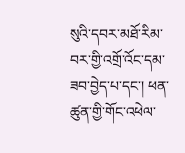སུའི་དབར་མཐོ་རིམ་བར་གྱི་འགྲོ་འོང་དམ་ཟབ་བྱེད་པ་དང་། ཕན་ཚུན་གྱི་གོང་འཕེལ་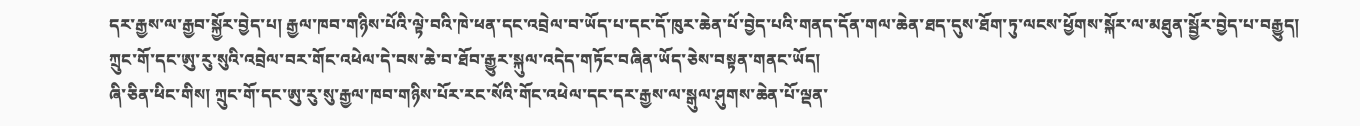དར་རྒྱས་ལ་རྒྱབ་སྐྱོར་བྱེད་པ། རྒྱལ་ཁབ་གཉིས་པོའི་ལྟེ་བའི་ཁེ་ཕན་དང་འབྲེལ་བ་ཡོད་པ་དང་དོ་ཁུར་ཆེན་པོ་བྱེད་པའི་གནད་དོན་གལ་ཆེན་ཐད་དུས་ཐོག་ཏུ་ལངས་ཕྱོགས་སྐོར་ལ་མཐུན་སྦྱོར་བྱེད་པ་བརྒྱུད། ཀྲུང་གོ་དང་ཨུ་རུ་སུའི་འབྲེལ་བར་གོང་འཕེལ་དེ་བས་ཆེ་བ་ཐོབ་རྒྱུར་སྐུལ་འདེད་གཏོང་བཞིན་ཡོད་ཅེས་བསྟན་གནང་ཡོད།
ཞི་ཅིན་ཕིང་གིས། ཀྲུང་གོ་དང་ཨུ་རུ་སུ་རྒྱལ་ཁབ་གཉིས་པོར་རང་སོའི་གོང་འཕེལ་དང་དར་རྒྱས་ལ་སྒུལ་ཤུགས་ཆེན་པོ་ལྡན་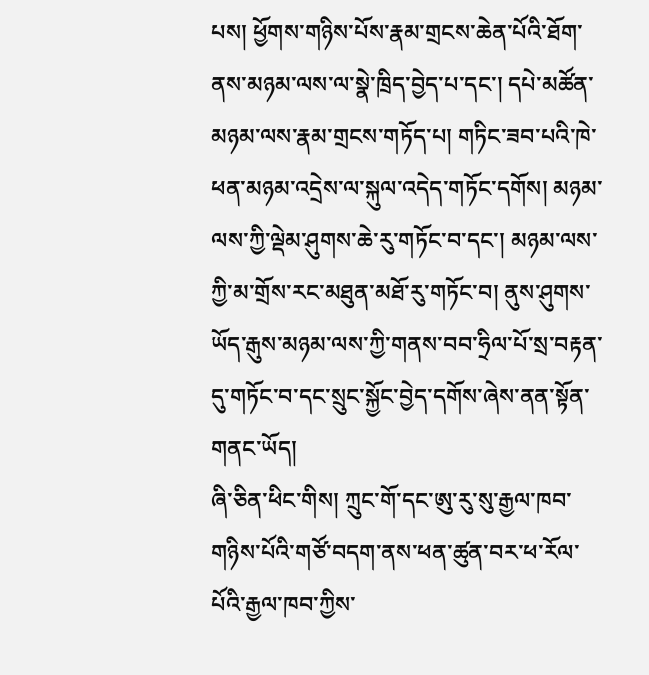པས། ཕྱོགས་གཉིས་པོས་རྣམ་གྲངས་ཆེན་པོའི་ཐོག་ནས་མཉམ་ལས་ལ་སྣེ་ཁྲིད་བྱེད་པ་དང་། དཔེ་མཚོན་མཉམ་ལས་རྣམ་གྲངས་གཏོད་པ། གཏིང་ཟབ་པའི་ཁེ་ཕན་མཉམ་འདྲེས་ལ་སྐུལ་འདེད་གཏོང་དགོས། མཉམ་ལས་ཀྱི་ལྡེམ་ཤུགས་ཆེ་རུ་གཏོང་བ་དང་། མཉམ་ལས་ཀྱི་མ་གྲོས་རང་མཐུན་མཐོ་རུ་གཏོང་བ། ནུས་ཤུགས་ཡོད་རྒུས་མཉམ་ལས་ཀྱི་གནས་བབ་ཧྲིལ་པོ་སྲ་བརྟན་དུ་གཏོང་བ་དང་སྲུང་སྐྱོང་བྱེད་དགོས་ཞེས་ནན་སྟོན་གནང་ཡོད།
ཞི་ཅིན་ཕིང་གིས། ཀྲུང་གོ་དང་ཨུ་རུ་སུ་རྒྱལ་ཁབ་གཉིས་པོའི་གཙོ་བདག་ནས་ཕན་ཚུན་བར་ཕ་རོལ་པོའི་རྒྱལ་ཁབ་ཀྱིས་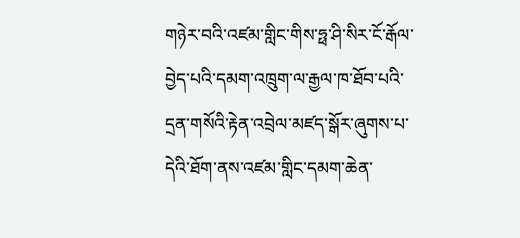གཉེར་བའི་འཛམ་གླིང་གིས་ཧྥ་ཤི་སིར་ངོ་རྒོལ་བྱེད་པའི་དམག་འཁྲུག་ལ་རྒྱལ་ཁ་ཐོབ་པའི་དྲན་གསོའི་རྟེན་འབྲེལ་མཛད་སྒོར་ཞུགས་པ་དེའི་ཐོག་ནས་འཛམ་གླིང་དམག་ཆེན་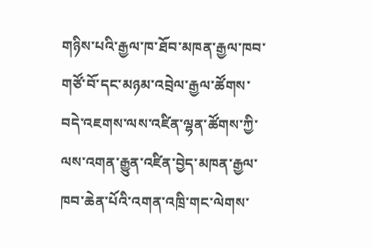གཉིས་པའི་རྒྱལ་ཁ་ཐོབ་མཁན་རྒྱལ་ཁབ་གཙོ་བོ་དང་མཉམ་འབྲེལ་རྒྱལ་ཚོགས་བདེ་འཇགས་ལས་འཛིན་ལྷན་ཚོགས་ཀྱི་ལས་འགན་རྒྱུན་འཛིན་བྱེད་མཁན་རྒྱལ་ཁབ་ཆེན་པོའི་འགན་འཁྲི་གང་ལེགས་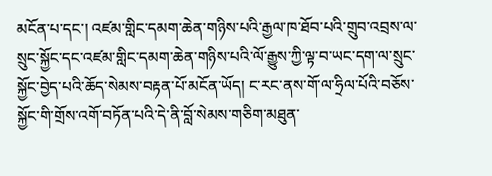མངོན་པ་དང་། འཛམ་གླིང་དམག་ཆེན་གཉིས་པའི་རྒྱལ་ཁ་ཐོབ་པའི་གྲུབ་འབྲས་ལ་སྲུང་སྐྱོང་དང་འཛམ་གླིང་དམག་ཆེན་གཉིས་པའི་ལོ་རྒྱུས་ཀྱི་ལྟ་བ་ཡང་དག་ལ་སྲུང་སྐྱོང་བྱེད་པའི་ཆོད་སེམས་བརྟན་པོ་མངོན་ཡོད། ང་རང་ནས་གོ་ལ་ཧྲིལ་པོའི་བཅོས་སྐྱོང་གི་གྲོས་འགོ་བཏོན་པའི་དེ་ནི་བློ་སེམས་གཅིག་མཐུན་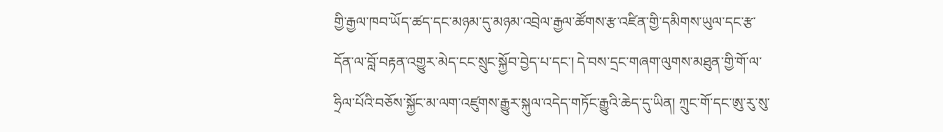གྱི་རྒྱལ་ཁབ་ཡོད་ཚད་དང་མཉམ་དུ་མཉམ་འབྲེལ་རྒྱལ་ཚོགས་རྩ་འཛིན་གྱི་དམིགས་ཡུལ་དང་རྩ་དོན་ལ་བློ་བརྟན་འགྱུར་མེད་ངང་སྲུང་སྐྱོབ་བྱེད་པ་དང་། དེ་བས་དྲང་གཞག་ལུགས་མཐུན་གྱི་གོ་ལ་ཧྲིལ་པོའི་བཅོས་སྐྱོང་མ་ལག་འཛུགས་རྒྱུར་སྐུལ་འདེད་གཏོང་རྒྱུའི་ཆེད་དུ་ཡིན། ཀྲུང་གོ་དང་ཨུ་རུ་སུ་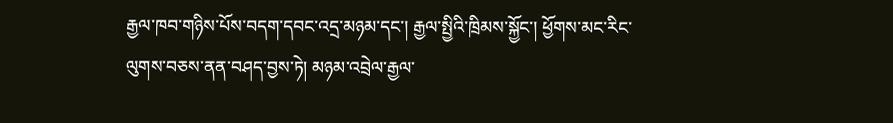རྒྱལ་ཁབ་གཉིས་པོས་བདག་དབང་འདྲ་མཉམ་དང་། རྒྱལ་སྤྱིའི་ཁྲིམས་སྐྱོང་། ཕྱོགས་མང་རིང་ལུགས་བཅས་ནན་བཤད་བྱས་ཏེ། མཉམ་འབྲེལ་རྒྱལ་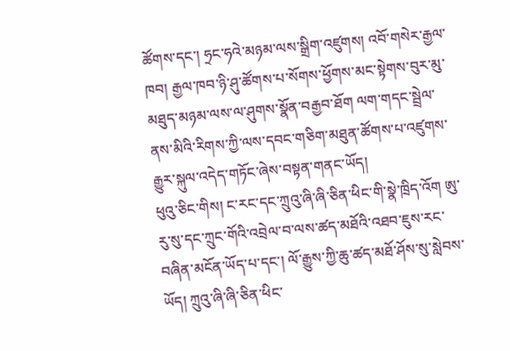ཚོགས་དང་། ཧྲང་ཧའེ་མཉམ་ལས་སྒྲིག་འཛུགས། འབོ་གསེར་རྒྱལ་ཁབ། རྒྱལ་ཁབ་ཉི་ཤུ་ཚོགས་པ་སོགས་ཕྱོགས་མང་སྟེགས་བུར་མུ་མཐུད་མཉམ་ལས་ལ་ཤུགས་སྣོན་བརྒྱབ་ཐོག ལག་གདང་སྦྲེལ་ནས་མིའི་རིགས་ཀྱི་ལས་དབང་གཅིག་མཐུན་ཚོགས་པ་འཛུགས་རྒྱུར་སྐུལ་འདེད་གཏོང་ཞེས་བསྟན་གནང་ཡོད།
ཕུའུ་ཅིང་གིས། ང་རང་དང་ཀྲུའུ་ཞི་ཞི་ཅིན་ཕིང་གི་སྣེ་ཁྲིད་འོག ཨུ་རུ་སུ་དང་ཀྲུང་གོའི་འབྲེལ་བ་ལས་ཚད་མཐོའི་འཐབ་ཇུས་རང་བཞིན་མངོན་ཡོད་པ་དང་། ལོ་རྒྱུས་ཀྱི་ཆུ་ཚད་མཐོ་ཤོས་སུ་སླེབས་ཡོད། ཀྲུའུ་ཞི་ཞི་ཅིན་ཕིང་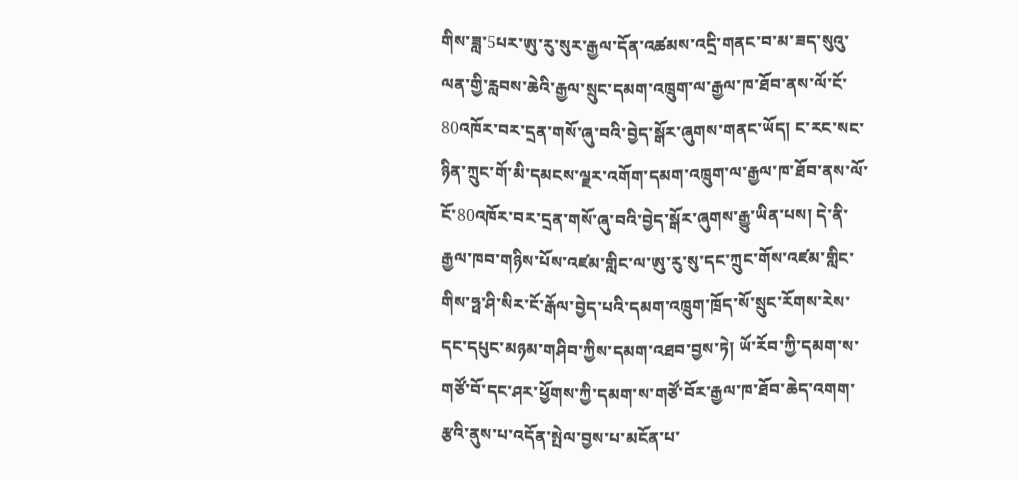གིས་ཟླ་5པར་ཨུ་རུ་སུར་རྒྱལ་དོན་འཚམས་འདྲི་གནང་བ་མ་ཟད་སུའུ་ལན་གྱི་རླབས་ཆེའི་རྒྱལ་སྲུང་དམག་འཁྲུག་ལ་རྒྱལ་ཁ་ཐོབ་ནས་ལོ་ངོ་80འཁོར་བར་དྲན་གསོ་ཞུ་བའི་བྱེད་སྒོར་ཞུགས་གནང་ཡོད། ང་རང་སང་ཉིན་ཀྲུང་གོ་མི་དམངས་ལྗར་འགོག་དམག་འཁྲུག་ལ་རྒྱལ་ཁ་ཐོབ་ནས་ལོ་ངོ་80འཁོར་བར་དྲན་གསོ་ཞུ་བའི་བྱེད་སྒོར་ཞུགས་རྒྱུ་ཡིན་པས། དེ་ནི་རྒྱལ་ཁབ་གཉིས་པོས་འཛམ་གླིང་ལ་ཨུ་རུ་སུ་དང་ཀྲུང་གོས་འཛམ་གླིང་གིས་ཧྥ་ཤི་སིར་ངོ་རྒོལ་བྱེད་པའི་དམག་འཁྲུག་ཁྲོད་སོ་སྲུང་རོགས་རེས་དང་དཔུང་མཉམ་གཤིབ་ཀྱིས་དམག་འཐབ་བྱས་ཏེ། ཡོ་རོབ་ཀྱི་དམག་ས་གཙོ་བོ་དང་ཤར་ཕྱོགས་ཀྱི་དམག་ས་གཙོ་བོར་རྒྱལ་ཁ་ཐོབ་ཆེད་འགག་རྩའི་ནུས་པ་འདོན་སྤེལ་བྱས་པ་མངོན་པ་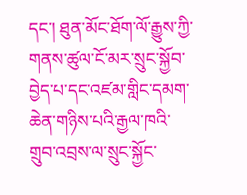དང་། ཐུན་མོང་ཐོག་ལོ་རྒྱུས་ཀྱི་གནས་ཚུལ་ངོ་མར་སྲུང་སྐྱོབ་བྱེད་པ་དང་འཛམ་གླིང་དམག་ཆེན་གཉིས་པའི་རྒྱལ་ཁའི་གྲུབ་འབྲས་ལ་སྲུང་སྐྱོང་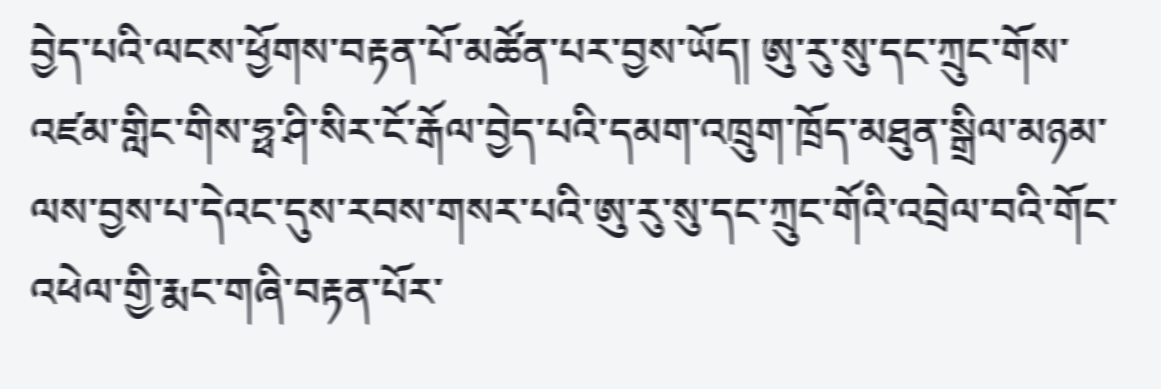བྱེད་པའི་ལངས་ཕྱོགས་བརྟན་པོ་མཚོན་པར་བྱས་ཡོད། ཨུ་རུ་སུ་དང་ཀྲུང་གོས་འཛམ་གླིང་གིས་ཧྥ་ཤི་སིར་ངོ་རྒོལ་བྱེད་པའི་དམག་འཁྲུག་ཁྲོད་མཐུན་སྒྲིལ་མཉམ་ལས་བྱས་པ་དེའང་དུས་རབས་གསར་པའི་ཨུ་རུ་སུ་དང་ཀྲུང་གོའི་འབྲེལ་བའི་གོང་འཕེལ་གྱི་རྨང་གཞི་བརྟན་པོར་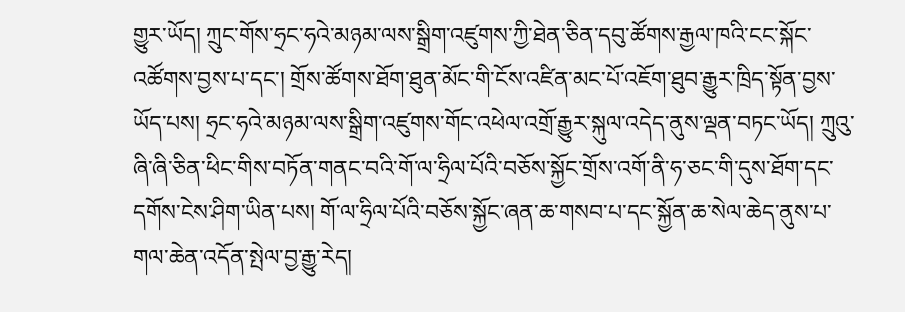གྱུར་ཡོད། ཀྲུང་གོས་ཧྲང་ཧའེ་མཉམ་ལས་སྒྲིག་འཛུགས་ཀྱི་ཐེན་ཅིན་དབུ་ཚོགས་རྒྱལ་ཁའི་ངང་སྐོང་འཚོགས་བྱས་པ་དང་། གྲོས་ཚོགས་ཐོག་ཐུན་མོང་གི་ངོས་འཛིན་མང་པོ་འཇོག་ཐུབ་རྒྱུར་ཁྲིད་སྟོན་བྱས་ཡོད་པས། ཧྲང་ཧའེ་མཉམ་ལས་སྒྲིག་འཛུགས་གོང་འཕེལ་འགྲོ་རྒྱུར་སྐུལ་འདེད་ནུས་ལྡན་བཏང་ཡོད། ཀྲུའུ་ཞི་ཞི་ཅིན་ཕིང་གིས་བཏོན་གནང་བའི་གོ་ལ་ཧྲིལ་པོའི་བཅོས་སྐྱོང་གྲོས་འགོ་ནི་ཧ་ཅང་གི་དུས་ཐོག་དང་དགོས་ངེས་ཤིག་ཡིན་པས། གོ་ལ་ཧྲིལ་པོའི་བཅོས་སྐྱོང་ཞན་ཆ་གསབ་པ་དང་སྐྱོན་ཆ་སེལ་ཆེད་ནུས་པ་གལ་ཆེན་འདོན་སྤེལ་བྱ་རྒྱུ་རེད།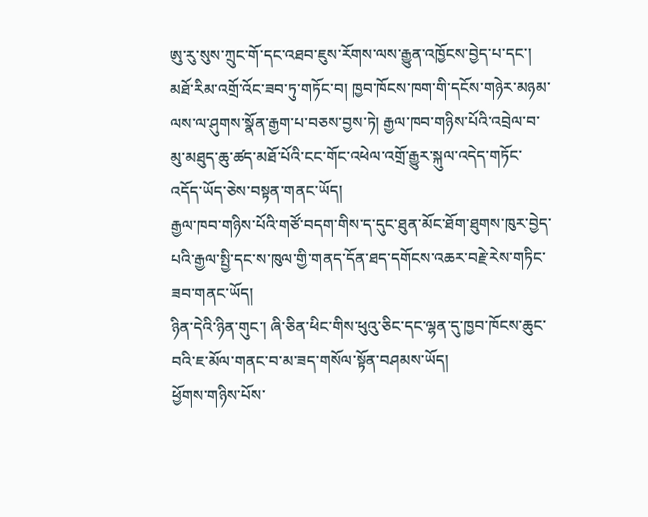ཨུ་རུ་སུས་ཀྲུང་གོ་དང་འཐབ་ཇུས་རོགས་ལས་རྒྱུན་འཁྱོངས་བྱེད་པ་དང་། མཐོ་རིམ་འགྲོ་འོང་ཟབ་ཏུ་གཏོང་བ། ཁྱབ་ཁོངས་ཁག་གི་དངོས་གཉེར་མཉམ་ལས་ལ་ཤུགས་སྣོན་རྒྱག་པ་བཅས་བྱས་ཏེ། རྒྱལ་ཁབ་གཉིས་པོའི་འབྲེལ་བ་མུ་མཐུད་ཆུ་ཚད་མཐོ་པོའི་ངང་གོང་འཕེལ་འགྲོ་རྒྱུར་སྐུལ་འདེད་གཏོང་འདོད་ཡོད་ཅེས་བསྟན་གནང་ཡོད།
རྒྱལ་ཁབ་གཉིས་པོའི་གཙོ་བདག་གིས་ད་དུང་ཐུན་མོང་ཐོག་ཐུགས་ཁུར་བྱེད་པའི་རྒྱལ་སྤྱི་དང་ས་ཁུལ་གྱི་གནད་དོན་ཐད་དགོངས་འཆར་བརྗེ་རེས་གཏིང་ཟབ་གནང་ཡོད།
ཉིན་དེའི་ཉིན་གུང་། ཞི་ཅིན་ཕིང་གིས་ཕུའུ་ཅིང་དང་ལྷན་དུ་ཁྱབ་ཁོངས་ཆུང་བའི་ཇ་མོལ་གནང་བ་མ་ཟད་གསོལ་སྟོན་བཤམས་ཡོད།
ཕྱོགས་གཉིས་པོས་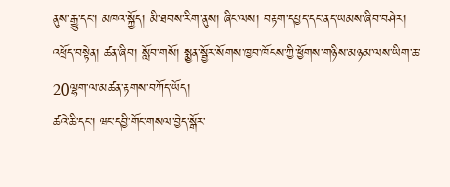ནུས་རྒྱུ་དང་། མཁའ་སྐྱོད། མི་ཐབས་རིག་ནུས། ཞིང་ལས། བརྟག་དཔྱད་དང་ནད་ཡམས་ཞིབ་བཤེར། འཕྲོད་བསྟེན། ཚན་ཞིབ། སློབ་གསོ། སྨྱན་སྦྱོར་སོགས་ཁྱབ་ཁོངས་ཀྱི་ཕྱོགས་གཉིས་མཉམ་ལས་ཡིག་ཆ་20ལྷག་ལ་མཚན་རྟགས་བཀོད་ཡོད།
ཚའེ་ཆི་དང་། ཝང་དབྱི་གོང་གསལ་བྱེད་སྒོར་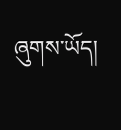ཞུགས་ཡོད།